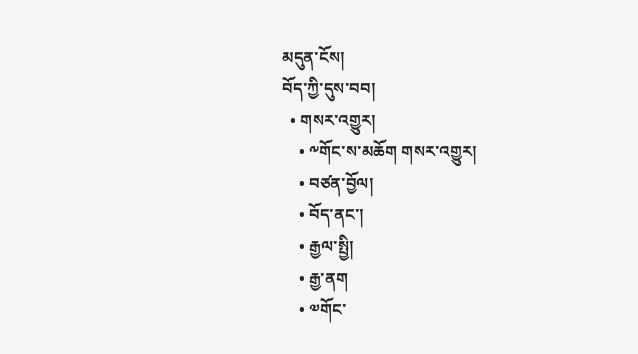མདུན་ངོས།
བོད་ཀྱི་དུས་བབ།
  • གསར་འགྱུར།
    • ༸གོང་ས་མཆོག གསར་འགྱུར།
    • བཙན་བྱོལ།
    • བོད་ནང་།
    • རྒྱལ་སྤྱི།
    • རྒྱ་ནག
    • ༧གོང་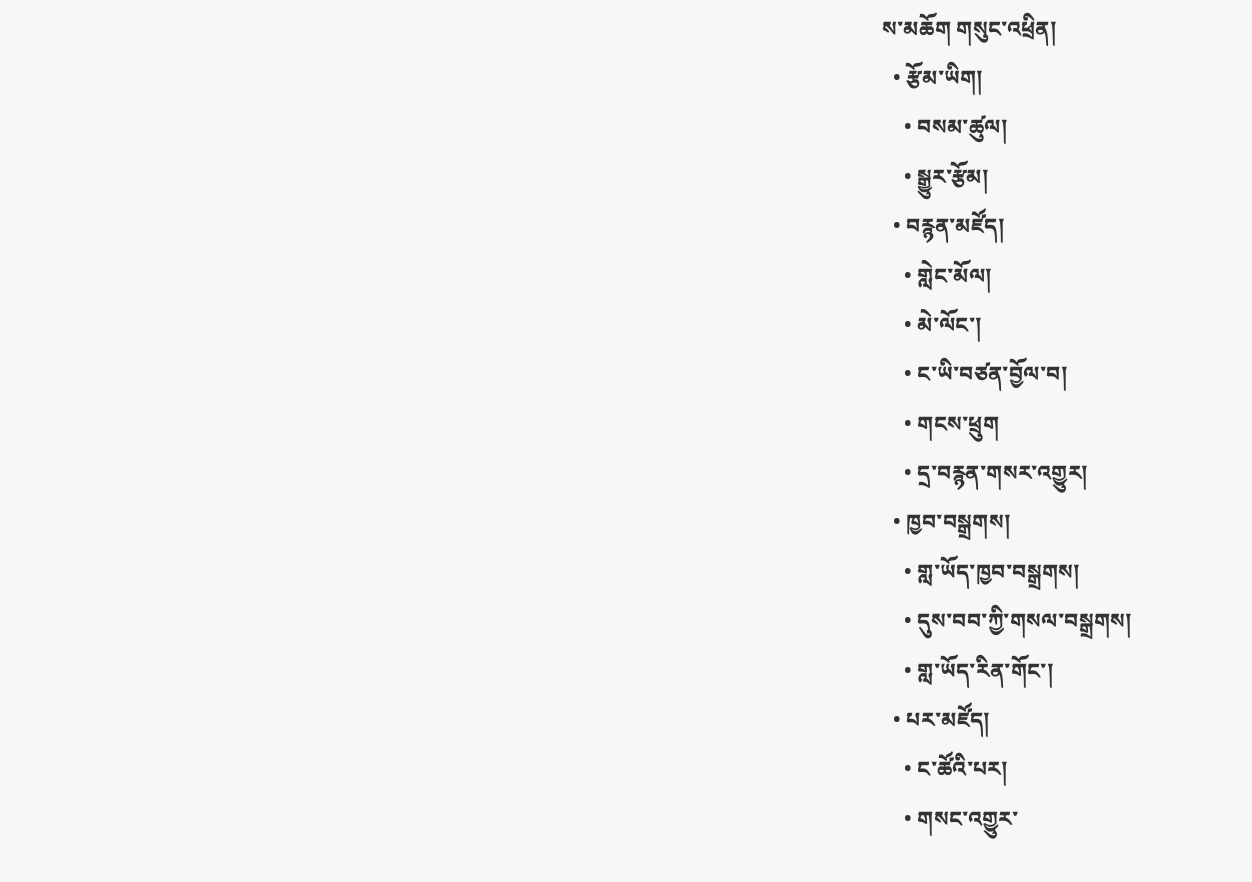ས་མཆོག གསུང་འཕྲིན།
  • རྩོམ་ཡིག།
    • བསམ་ཚུལ།
    • སྒྱུར་རྩོམ།
  • བརྙན་མཛོད།
    • གླེང་མོལ།
    • མེ་ལོང་།
    • ང་ཡི་བཙན་བྱོལ་བ།
    • གངས་ཕྲུག
    • དྲ་བརྙན་གསར་འགྱུར།
  • ཁྱབ་བསྒྲགས།
    • གླ་ཡོད་ཁྱབ་བསྒྲགས།
    • དུས་བབ་ཀྱི་གསལ་བསྒྲགས།
    • གླ་ཡོད་རིན་གོང་།
  • པར་མཛོད།
    • ང་ཚོའི་པར།
    • གསང་འགྱུར་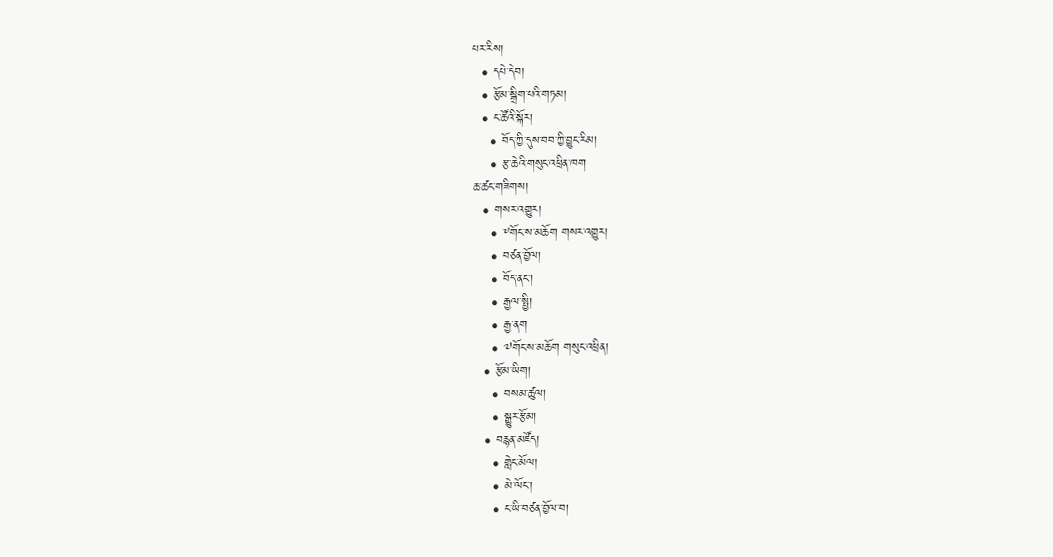པར་རིས།
  • དཔེ་དེབ།
  • རྩོམ་སྒྲིག་པའི་གཏམ།
  • ང་ཚོའི་སྐོར།
    • བོད་ཀྱི་དུས་བབ་ཀྱི་བྱུང་རིམ།
    • རྩ་ཆེའི་གསུང་འཕྲིན་ཁག
ཆ་ཚང་གཟིགས།
  • གསར་འགྱུར།
    • ༸གོང་ས་མཆོག གསར་འགྱུར།
    • བཙན་བྱོལ།
    • བོད་ནང་།
    • རྒྱལ་སྤྱི།
    • རྒྱ་ནག
    • ༧གོང་ས་མཆོག གསུང་འཕྲིན།
  • རྩོམ་ཡིག།
    • བསམ་ཚུལ།
    • སྒྱུར་རྩོམ།
  • བརྙན་མཛོད།
    • གླེང་མོལ།
    • མེ་ལོང་།
    • ང་ཡི་བཙན་བྱོལ་བ།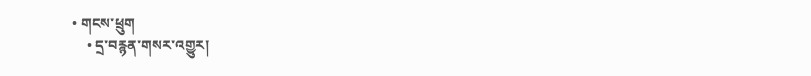• གངས་ཕྲུག
    • དྲ་བརྙན་གསར་འགྱུར།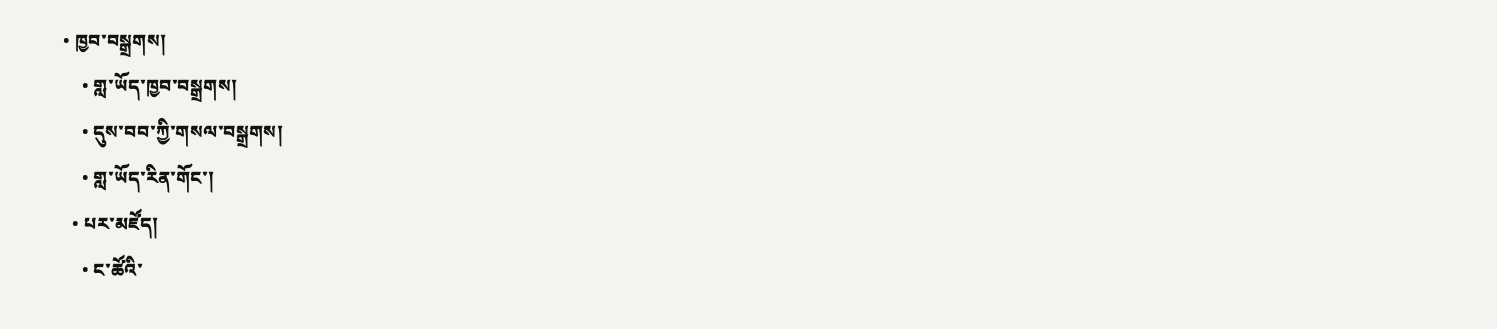• ཁྱབ་བསྒྲགས།
    • གླ་ཡོད་ཁྱབ་བསྒྲགས།
    • དུས་བབ་ཀྱི་གསལ་བསྒྲགས།
    • གླ་ཡོད་རིན་གོང་།
  • པར་མཛོད།
    • ང་ཚོའི་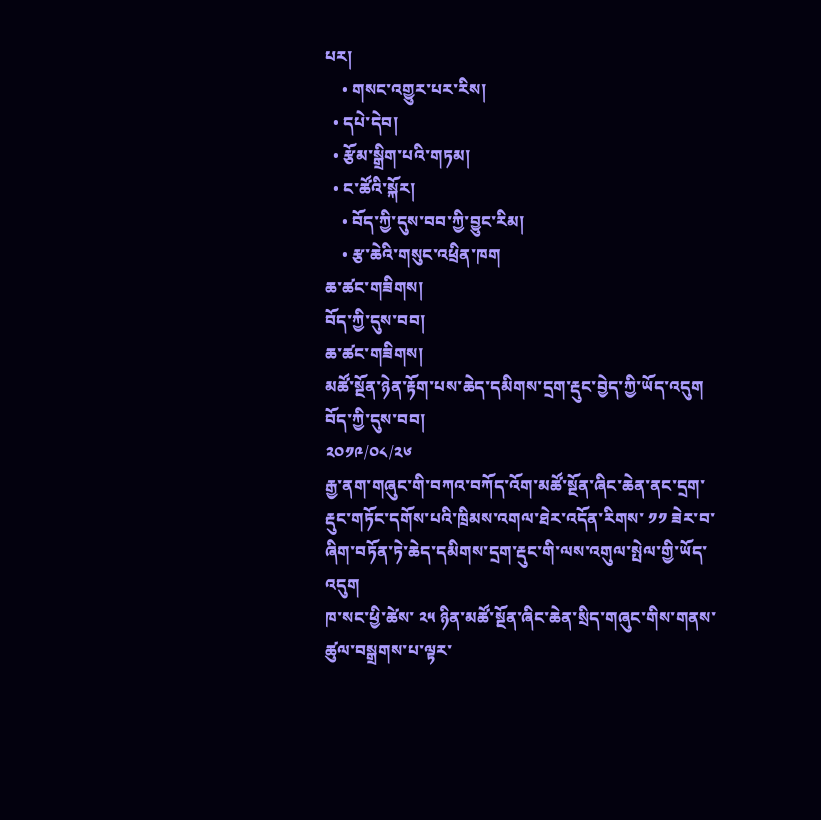པར།
    • གསང་འགྱུར་པར་རིས།
  • དཔེ་དེབ།
  • རྩོམ་སྒྲིག་པའི་གཏམ།
  • ང་ཚོའི་སྐོར།
    • བོད་ཀྱི་དུས་བབ་ཀྱི་བྱུང་རིམ།
    • རྩ་ཆེའི་གསུང་འཕྲིན་ཁག
ཆ་ཚང་གཟིགས།
བོད་ཀྱི་དུས་བབ།
ཆ་ཚང་གཟིགས།
མཚོ་སྔོན་ཉེན་རྟོག་པས་ཆེད་དམིགས་དྲག་རྡུང་བྱེད་ཀྱི་ཡོད་འདུག
བོད་ཀྱི་དུས་བབ།
༢༠༡༩/༠༨/༢༦
རྒྱ་ནག་གཞུང་གི་བཀའ་བཀོད་འོག་མཚོ་སྔོན་ཞིང་ཆེན་ནང་དྲག་རྡུང་གཏོང་དགོས་པའི་ཁྲིམས་འགལ་ཐེར་འདོན་རིགས་ ༡༡ ཟེར་བ་ཞིག་བཏོན་ཏེ་ཆེད་དམིགས་དྲག་རྡུང་གི་ལས་འགུལ་སྤེལ་གྱི་ཡོད་འདུག
ཁ་སང་ཕྱི་ཚེས་ ༢༥ ཉིན་མཚོ་སྔོན་ཞིང་ཆེན་སྲིད་གཞུང་གིས་གནས་ཚུལ་བསྒྲགས་པ་ལྟར་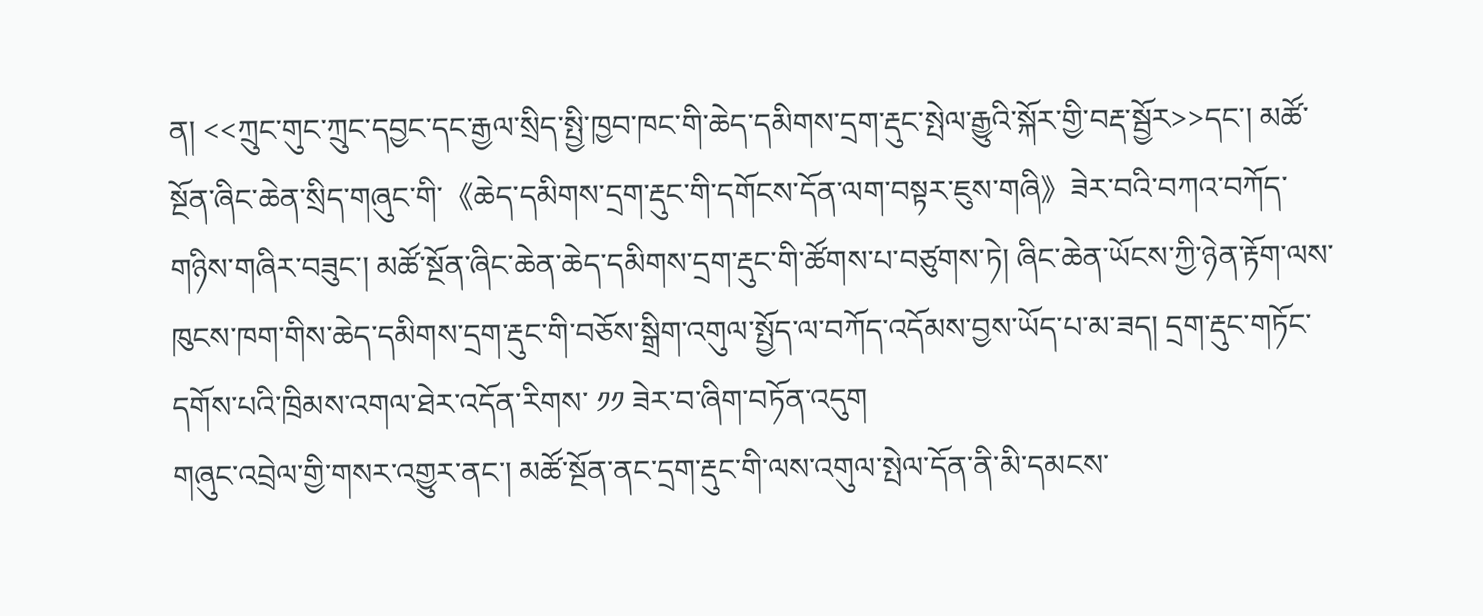ན། <<ཀྲུང་གུང་ཀྲུང་དབྱང་དང་རྒྱལ་སྲིད་སྤྱི་ཁྱབ་ཁང་གི་ཆེད་དམིགས་དྲག་རྡུང་སྤེལ་རྒྱུའི་སྐོར་གྱི་བརྡ་སྦྱོར>>དང་། མཚོ་སྔོན་ཞིང་ཆེན་སྲིད་གཞུང་གི་《ཆེད་དམིགས་དྲག་རྡུང་གི་དགོངས་དོན་ལག་བསྟར་ཇུས་གཞི》ཟེར་བའི་བཀའ་བཀོད་གཉིས་གཞིར་བཟུང་། མཚོ་སྔོན་ཞིང་ཆེན་ཆེད་དམིགས་དྲག་རྡུང་གི་ཚོགས་པ་བཙུགས་ཏེ། ཞིང་ཆེན་ཡོངས་ཀྱི་ཉེན་རྟོག་ལས་ཁུངས་ཁག་གིས་ཆེད་དམིགས་དྲག་རྡུང་གི་བཅོས་སྒྲིག་འགུལ་སྤྱོད་ལ་བཀོད་འདོམས་བྱས་ཡོད་པ་མ་ཟད། དྲག་རྡུང་གཏོང་དགོས་པའི་ཁྲིམས་འགལ་ཐེར་འདོན་རིགས་ ༡༡ ཟེར་བ་ཞིག་བཏོན་འདུག
གཞུང་འབྲེལ་གྱི་གསར་འགྱུར་ནང་། མཚོ་སྔོན་ནང་དྲག་རྡུང་གི་ལས་འགུལ་སྤེལ་དོན་ནི་མི་དམངས་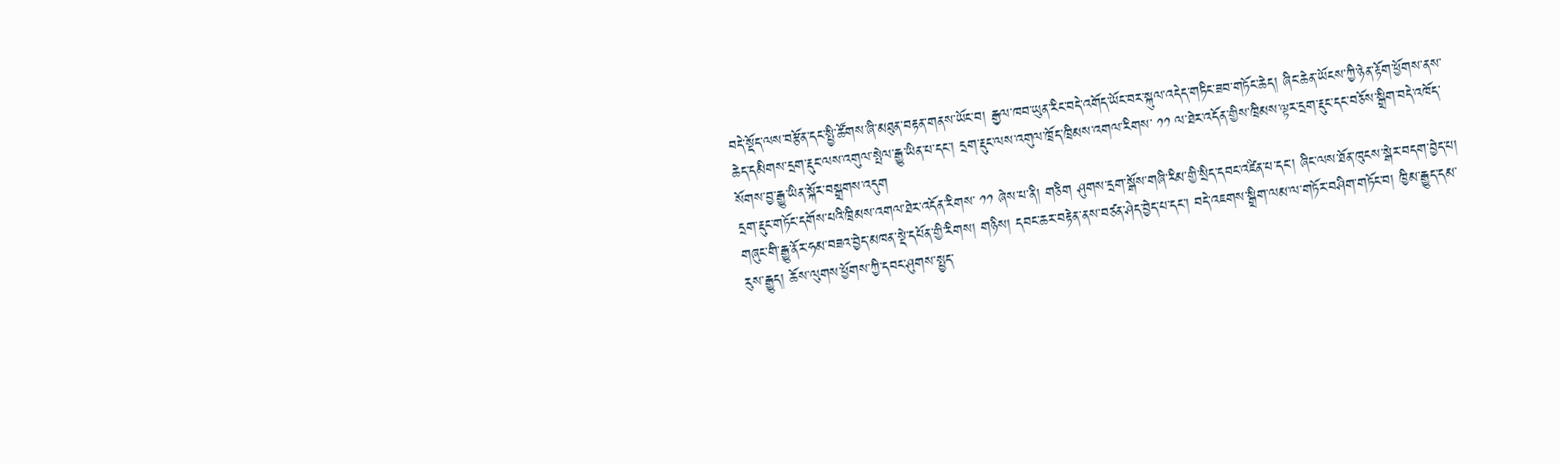བདེ་སྡོད་ལས་བརྩོན་དང་སྤྱི་ཚོགས་ཞི་མཐུན་བརྟན་གནས་ཡོང་བ། རྒྱལ་ཁབ་ཡུན་རིང་བདེ་འགོད་ཡོང་བར་སྐུལ་འདེད་གཏིང་ཟབ་གཏོང་ཆེད། ཞིང་ཆེན་ཡོངས་ཀྱི་ཉེན་རྟོག་ཕྱོགས་ནས་ཆེད་དམིགས་དྲག་རྡུང་ལས་འགུལ་སྤེལ་རྒྱུ་ཡིན་པ་དང་། དྲག་རྡུང་ལས་འགུལ་ཁྲོད་ཁྲིམས་འགལ་རིགས་ ༡༡ ལ་ཐེར་འདོན་གྱིས་ཁྲིམས་ལྟར་དྲག་རྡུང་དང་བཅོས་སྒྲིག་བདེ་འཁོད་སོགས་བྱ་རྒྱུ་ཡིན་སྐོར་བསྒྲགས་འདུག
དྲག་རྡུང་གཏོང་དགོས་པའི་ཁྲིམས་འགལ་ཐེར་འདོན་རིགས་ ༡༡ ཞེས་པ་ནི། གཅིག ཤུགས་དྲག་སྒོས་གཞི་རིམ་གྱི་སྲིད་དབང་འཛིན་པ་དང་། ཞིང་ལས་ཐོན་ཁུངས་སྒེར་བདག་བྱེད་པ། གཞུང་གི་རྒྱུ་ནོར་ཧམ་བཟའ་བྱེད་མཁན་སྡེ་དཔོན་གྱི་རིགས། གཉིས། དབང་ཆར་བརྟེན་ནས་བཙན་ཤེད་བྱེད་པ་དང་། བདེ་འཇགས་སྒྲིག་ལམ་ལ་གཏོར་བཤིག་གཏོང་བ། ཁྱིམ་རྒྱུད་དམ་རུས་རྒྱུད། ཆོས་ལུགས་ཕྱོགས་ཀྱི་དབང་ཤུགས་སྤྱད་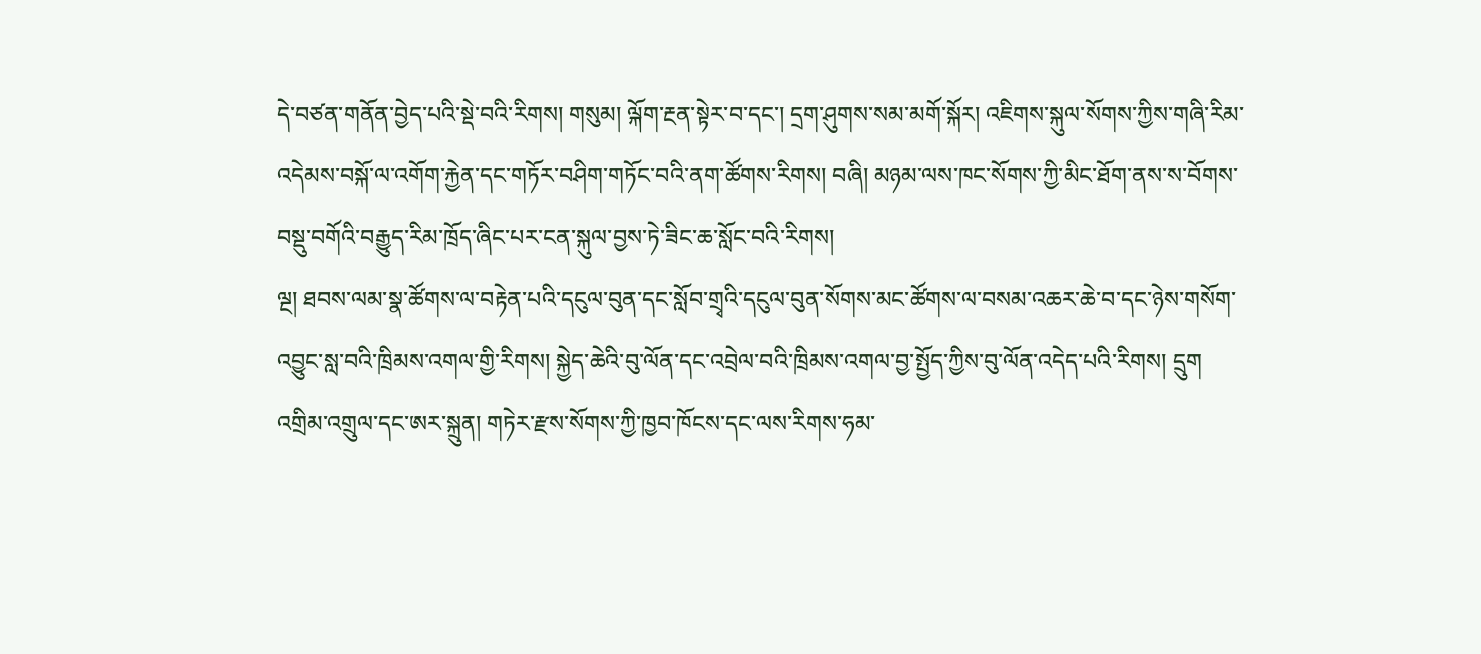དེ་བཙན་གནོན་བྱེད་པའི་སྡེ་བའི་རིགས། གསུམ། ལྐོག་རྔན་སྟེར་བ་དང་། དྲག་ཤུགས་སམ་མགོ་སྐོར། འཇིགས་སྐུལ་སོགས་ཀྱིས་གཞི་རིམ་འདེམས་བསྐོ་ལ་འགོག་རྐྱེན་དང་གཏོར་བཤིག་གཏོང་བའི་ནག་ཚོགས་རིགས། བཞི། མཉམ་ལས་ཁང་སོགས་ཀྱི་མིང་ཐོག་ནས་ས་བོགས་བསྡུ་བགོའི་བརྒྱུད་རིམ་ཁྲོད་ཞིང་པར་ངན་སྐུལ་བྱས་ཏེ་ཟིང་ཆ་སློང་བའི་རིགས།
ལྔ། ཐབས་ལམ་སྣ་ཚོགས་ལ་བརྟེན་པའི་དངུལ་བུན་དང་སློབ་གྲྭའི་དངུལ་བུན་སོགས་མང་ཚོགས་ལ་བསམ་འཆར་ཆེ་བ་དང་ཉེས་གསོག་འབྱུང་སླ་བའི་ཁྲིམས་འགལ་གྱི་རིགས། སྐྱེད་ཆེའི་བུ་ལོན་དང་འབྲེལ་བའི་ཁྲིམས་འགལ་བྱ་སྤྱོད་ཀྱིས་བུ་ལོན་འདེད་པའི་རིགས། དྲུག འགྲིམ་འགྲུལ་དང་ཨར་སྐྲུན། གཏེར་རྫས་སོགས་ཀྱི་ཁྱབ་ཁོངས་དང་ལས་རིགས་ཧམ་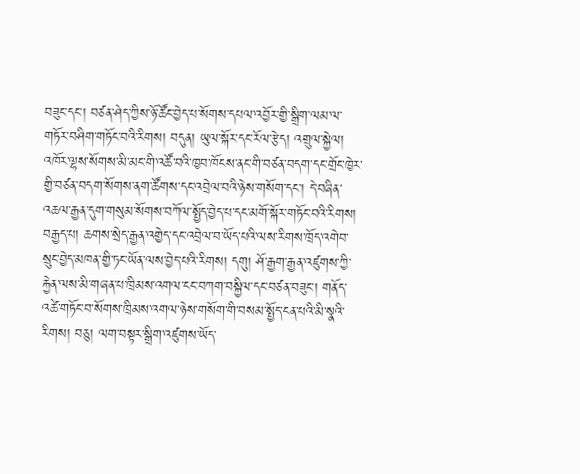བཟུང་དང་། བཙན་ཤེད་ཀྱིས་ཉོ་ཚོང་བྱེད་པ་སོགས་དཔལ་འབྱོར་གྱི་སྒྲིག་ལམ་ལ་གཏོར་བཤིག་གཏོང་བའི་རིགས། བདུན། ཡུལ་སྐོར་དང་རོལ་རྩེད། འགྲུལ་སྐྱེལ། འཁོར་ལྷས་སོགས་མི་མང་གི་འཚོ་བའི་ཁྱབ་ཁོངས་ནང་གི་བཙན་བདག་དང་གྲོང་ཁྱེར་གྱི་བཙན་བདག་སོགས་ནག་ཚོགས་དང་འབྲེལ་བའི་ཉེས་གསོག་དང་། དེ་བཞིན་འཆལ་རྒྱན་དུག་གསུམ་སོགས་བཀོལ་སྤྱོད་བྱེད་པ་དང་མགོ་སྐོར་གཏོང་བའི་རིགས།
བརྒྱད་པ། ཆགས་སྲེད་རྒྱན་འགྱེད་དང་འབྲེལ་བ་ཡོད་པའི་ལས་རིགས་ཁྲོད་འགེབ་སྲུང་བྱེད་མཁན་གྱི་ཏང་ཡོན་ལས་བྱེད་པའི་རིགས། དགུ། ཤོ་རྒྱག་རྒྱན་འཛུགས་ཀྱི་རྐྱེན་ལས་མི་གཞན་པ་ཁྲིམས་འགལ་ངང་བཀག་བསྐྱིལ་དང་བཙན་བཟུང་། གནོད་འཚེ་གཏོང་བ་སོགས་ཁྲིམས་འགལ་ཉེས་གསོག་གི་བསམ་སྤྱོད་ངན་པའི་མི་སྣའི་རིགས། བཅུ། ལག་བསྟར་སྒྲིག་འཛུགས་ཡོད་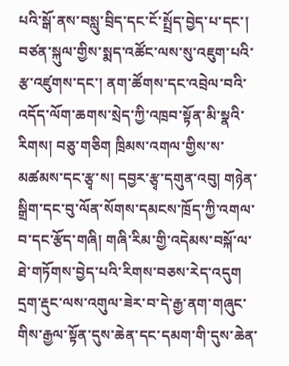པའི་སྒོ་ནས་བསླུ་བྲིད་དང་ངོ་སྤྲོད་བྱེད་པ་དང་། བཙན་སྐུལ་གྱིས་སྨད་འཚོང་ལས་སུ་འཇུག་པའི་རྩ་འཛུགས་དང་། ནག་ཚོགས་དང་འབྲེལ་བའི་འདོད་ལོག་ཆགས་སྲེད་ཀྱི་འཁྲབ་སྟོན་མི་སྣའི་རིགས། བཅུ་གཅིག ཁྲིམས་འགལ་གྱིས་ས་མཚམས་དང་རྩྭ་ས། དབྱར་རྩྭ་དགུན་འབུ། གཉེན་སྒྲིག་དང་བུ་ལོན་སོགས་དམངས་ཁྲོད་ཀྱི་འགལ་བ་དང་རྩོད་གཞི། གཞི་རིམ་གྱི་འདེམས་བསྐོ་ལ་ཐེ་གཏོགས་བྱེད་པའི་རིགས་བཅས་རེད་འདུག
དྲག་རྡུང་ལས་འགུལ་ཟེར་བ་དེ་རྒྱ་ནག་གཞུང་གིས་རྒྱལ་སྟོན་དུས་ཆེན་དང་དམག་གི་དུས་ཆེན་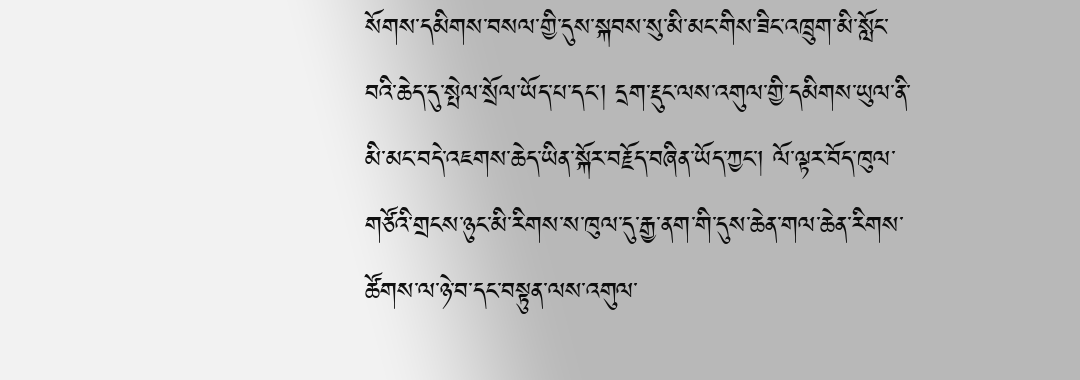སོགས་དམིགས་བསལ་གྱི་དུས་སྐབས་སུ་མི་མང་གིས་ཟིང་འཁྲུག་མི་སློང་བའི་ཆེད་དུ་སྤེལ་སྲོལ་ཡོད་པ་དང་། དྲག་རྡུང་ལས་འགུལ་གྱི་དམིགས་ཡུལ་ནི་མི་མང་བདེ་འཇགས་ཆེད་ཡིན་སྐོར་བརྗོད་བཞིན་ཡོད་ཀྱང་། ལོ་ལྟར་བོད་ཁུལ་གཙོའི་གྲངས་ཉུང་མི་རིགས་ས་ཁུལ་དུ་རྒྱ་ནག་གི་དུས་ཆེན་གལ་ཆེན་རིགས་ཚོགས་ལ་ཉེ་བ་དང་བསྟུན་ལས་འགུལ་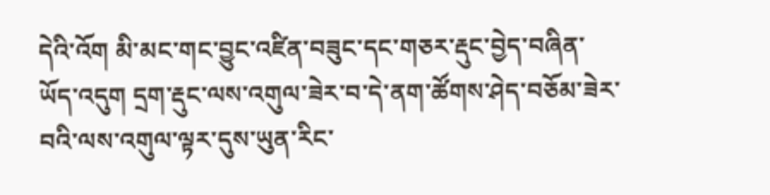དེའི་འོག མི་མང་གང་བྱུང་འཛིན་བཟུང་དང་གཅར་རྡུང་བྱེད་བཞིན་ཡོད་འདུག དྲག་རྡུང་ལས་འགུལ་ཟེར་བ་དེ་ནག་ཚོགས་ཤེད་བཅོམ་ཟེར་བའི་ལས་འགུལ་ལྟར་དུས་ཡུན་རིང་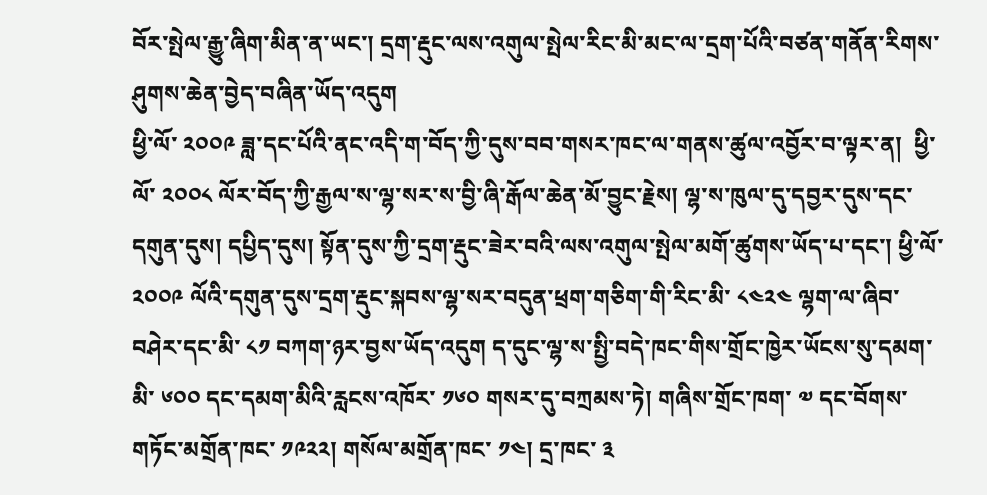བོར་སྤེལ་རྒྱུ་ཞིག་མིན་ན་ཡང་། དྲག་རྡུང་ལས་འགུལ་སྤེལ་རིང་མི་མང་ལ་དྲག་པོའི་བཙན་གནོན་རིགས་ཤུགས་ཆེན་བྱེད་བཞིན་ཡོད་འདུག
ཕྱི་ལོ་ ༢༠༠༩ ཟླ་དང་པོའི་ནང་འདི་ག་བོད་ཀྱི་དུས་བབ་གསར་ཁང་ལ་གནས་ཚུལ་འབྱོར་བ་ལྟར་ན།  ཕྱི་ལོ་ ༢༠༠༨ ལོར་བོད་ཀྱི་རྒྱལ་ས་ལྷ་སར་ས་བྱི་ཞི་རྒོལ་ཆེན་མོ་བྱུང་རྗེས། ལྷ་ས་ཁུལ་དུ་དབྱར་དུས་དང་དགུན་དུས། དཔྱིད་དུས། སྟོན་དུས་ཀྱི་དྲག་རྡུང་ཟེར་བའི་ལས་འགུལ་སྤེལ་མགོ་ཚུགས་ཡོད་པ་དང་། ཕྱི་ལོ་ ༢༠༠༩ ལོའི་དགུན་དུས་དྲག་རྡུང་སྐབས་ལྷ་སར་བདུན་ཕྲག་གཅིག་གི་རིང་མི་ ༨༤༢༤ ལྷག་ལ་ཞིབ་བཤེར་དང་མི་ ༨༡ བཀག་ཉར་བྱས་ཡོད་འདུག ད་དུང་ལྷ་ས་སྤྱི་བདེ་ཁང་གིས་གྲོང་ཁྱེར་ཡོངས་སུ་དམག་མི་ ༦༠༠ དང་དམག་མིའི་རླངས་འཁོར་ ༡༦༠ གསར་དུ་བཀྲམས་ཏེ། གཞིས་གྲོང་ཁག་ ༧ དང་བོགས་གཏོང་མགྲོན་ཁང་ ༡༩༢༢། གསོལ་མགྲོན་ཁང་ ༡༤། དྲ་ཁང་ ༣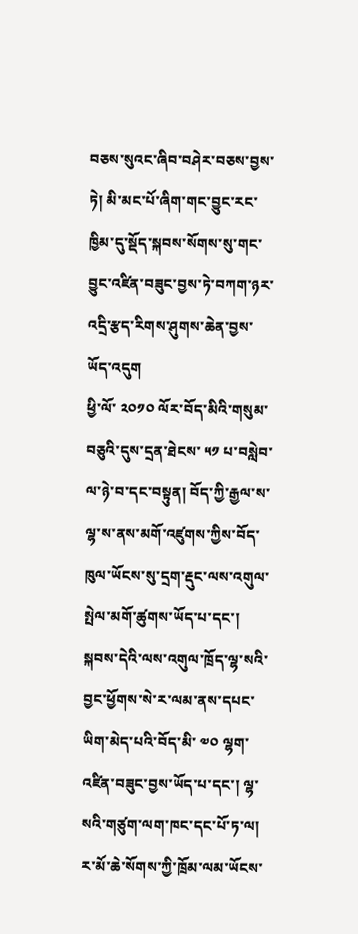བཅས་སུའང་ཞིབ་བཤེར་བཅས་བྱས་ཏེ། མི་མང་པོ་ཞིག་གང་བྱུང་རང་ཁྱིམ་དུ་སྡོད་སྐབས་སོགས་སུ་གང་བྱུང་འཛིན་བཟུང་བྱས་ཏེ་བཀག་ཉར་འདྲི་རྩད་རིགས་ཤུགས་ཆེན་བྱས་ཡོད་འདུག
ཕྱི་ལོ་ ༢༠༡༠ ལོར་བོད་མིའི་གསུམ་བཅུའི་དུས་དྲན་ཐེངས་ ༥༡ པ་བསླེབ་ལ་ཉེ་བ་དང་བསྟུན། བོད་ཀྱི་རྒྱལ་ས་ལྷ་ས་ནས་མགོ་འཛུགས་ཀྱིས་བོད་ཁུལ་ཡོངས་སུ་དྲག་རྡུང་ལས་འགུལ་སྤེལ་མགོ་ཚུགས་ཡོད་པ་དང་། སྐབས་དེའི་ལས་འགུལ་ཁྲོད་ལྷ་སའི་བྱང་ཕྱོགས་སེ་ར་ལམ་ནས་དཔང་ཡིག་མེད་པའི་བོད་མི་ ༧༠ ལྷག་འཛིན་བཟུང་བྱས་ཡོད་པ་དང་། ལྷ་སའི་གཙུག་ལག་ཁང་དང་པོ་ཏ་ལ། ར་མོ་ཆེ་སོགས་ཀྱི་ཁྲོམ་ལམ་ཡོངས་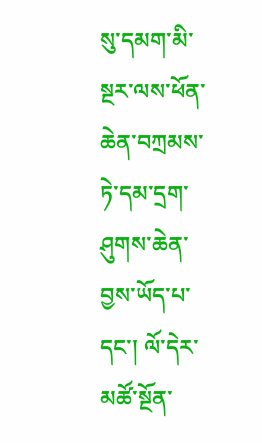སུ་དམག་མི་སྔར་ལས་ཕོན་ཆེན་བཀྲམས་ཏེ་དམ་དྲག་ཤུགས་ཆེན་བྱས་ཡོད་པ་དང་། ལོ་དེར་མཚོ་སྔོན་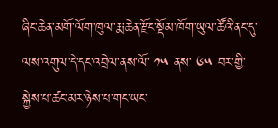ཞིང་ཆེན་མགོ་ལོག་ཁུལ་རྨ་ཆེན་རྫོང་སྡོམ་ཁོག་ཡུལ་ཚོའི་ནང་དུ་ལས་འགུལ་དེ་དང་འབྲེལ་ནས་ལོ་ ༡༥ ནས་ ༦༥ བར་གྱི་སྐྱེས་པ་ཚང་མར་ཉེས་པ་གང་ཡང་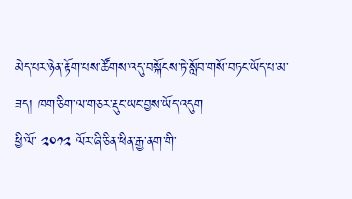མེད་པར་ཉེན་རྟོག་པས་ཚོགས་འདུ་བསྐོངས་ཏེ་སློབ་གསོ་བཏང་ཡོད་པ་མ་ཟད། ཁག་ཅིག་ལ་གཅར་རྡུང་ཡང་བྱས་ཡོད་འདུག
ཕྱི་ལོ་ ༢༠༡༢ ལོར་ཞི་ཅིན་ཕིན་རྒྱ་ནག་གི་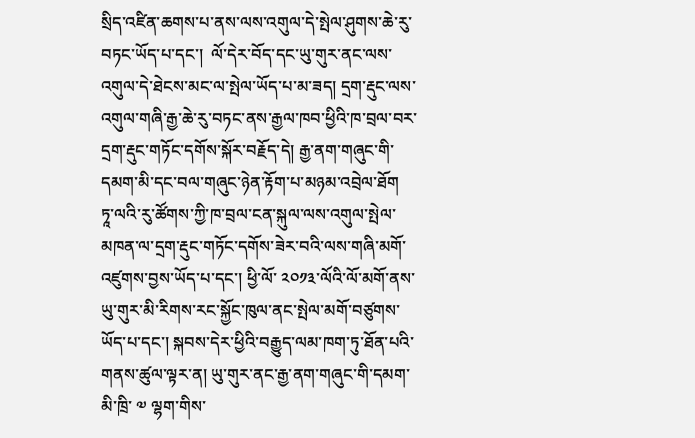སྲིད་འཛིན་ཆགས་པ་ནས་ལས་འགུལ་དེ་སྤེལ་ཤུགས་ཆེ་རུ་བཏང་ཡོད་པ་དང་།  ལོ་དེར་བོད་དང་ཡུ་གུར་ནང་ལས་འགུལ་དེ་ཐེངས་མང་ལ་སྤེལ་ཡོད་པ་མ་ཟད། དྲག་རྡུང་ལས་འགུལ་གཞི་རྒྱ་ཆེ་རུ་བཏང་ནས་རྒྱལ་ཁབ་ཕྱིའི་ཁ་བྲལ་བར་དྲག་རྡུང་གཏོང་དགོས་སྐོར་བརྗོད་དེ། རྒྱ་ནག་གཞུང་གི་དམག་མི་དང་བལ་གཞུང་ཉེན་རྟོག་པ་མཉམ་འབྲེལ་ཐོག  ཏཱ་ལའི་རུ་ཚོགས་ཀྱི་ཁ་བྲལ་ངན་སྐུལ་ལས་འགུལ་སྤེལ་མཁན་ལ་དྲག་རྡུང་གཏོང་དགོས་ཟེར་བའི་ལས་གཞི་མགོ་འཛུགས་བྱས་ཡོད་པ་དང་། ཕྱི་ལོ་ ༢༠༡༣་ལོའི་ལོ་མགོ་ནས་ཡུ་གུར་མི་རིགས་རང་སྐྱོང་ཁུལ་ནང་སྤེལ་མགོ་བཙུགས་ཡོད་པ་དང་། སྐབས་དེར་ཕྱིའི་བརྒྱུད་ལམ་ཁག་ཏུ་ཐོན་པའི་གནས་ཚུལ་ལྟར་ན། ཡུ་གུར་ནང་རྒྱ་ནག་གཞུང་གི་དམག་མི་ཁྲི་ ༧ ལྷག་གིས་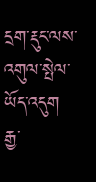དྲག་རྡུང་ལས་འགུལ་སྤེལ་ཡོད་འདུག
རྒྱ་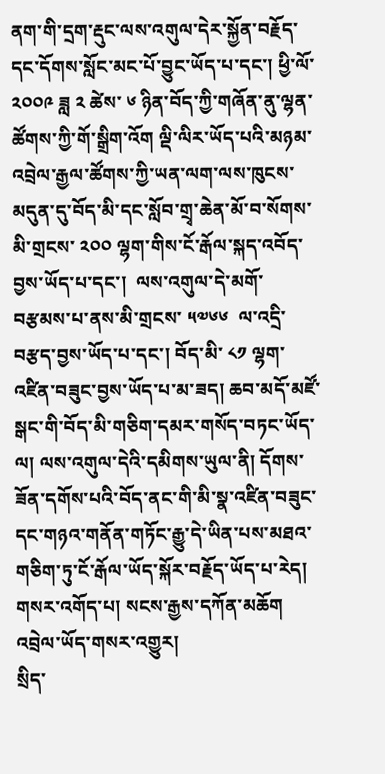ནག་གི་དྲག་རྡུང་ལས་འགུལ་དེར་སྐྱོན་བརྗོད་དང་དོགས་སློང་མང་པོ་བྱུང་ཡོད་པ་དང་། ཕྱི་ལོ་ ༢༠༠༩ ཟླ ༢ ཚེས་ ༦ ཉིན་བོད་ཀྱི་གཞོན་ནུ་ལྷན་ཚོགས་ཀྱི་གོ་སྒྲིག་འོག ལྡི་ལིར་ཡོད་པའི་མཉམ་འབྲེལ་རྒྱལ་ཚོགས་ཀྱི་ཡན་ལག་ལས་ཁུངས་མདུན་དུ་བོད་མི་དང་སློབ་གྲྭ་ཆེན་མོ་བ་སོགས་མི་གྲངས་ ༢༠༠ ལྷག་གིས་ངོ་རྒོལ་སྐད་འབོད་བྱས་ཡོད་པ་དང་།  ལས་འགུལ་དེ་མགོ་བརྩམས་པ་ནས་མི་གྲངས་ ༥༧༦༦  ལ་འདྲི་བརྩད་བྱས་ཡོད་པ་དང་། བོད་མི་ ༨༡ ལྷག་འཛིན་བཟུང་བྱས་ཡོད་པ་མ་ཟད། ཆབ་མདོ་མཛོ་སྒང་གི་བོད་མི་གཅིག་དམར་གསོད་བཏང་ཡོད་ལ། ལས་འགུལ་དེའི་དམིགས་ཡུལ་ནི། དོགས་ཟོན་དགོས་པའི་བོད་ནང་གི་མི་སྣ་འཛིན་བཟུང་དང་གཉའ་གནོན་གཏོང་རྒྱུ་དེ་ཡིན་པས་མཐའ་གཅིག་ཏུ་ངོ་རྒོལ་ཡོད་སྐོར་བརྗོད་ཡོད་པ་རེད།
གསར་འགོད་པ། སངས་རྒྱས་དཀོན་མཆོག
འབྲེལ་ཡོད་གསར་འགྱུར།
སྲིད་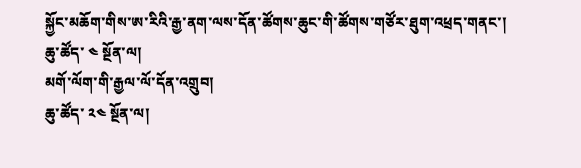སྐྱོང་མཆོག་གིས་ཨ་རིའི་རྒྱ་ནག་ལས་དོན་ཚོགས་ཆུང་གི་ཚོགས་གཙོར་ཐུག་འཕྲད་གནང་།
ཆུ་ཚོད་ ༤ སྔོན་ལ།
མགོ་ལོག་གི་རྒྱལ་ལོ་དོན་འགྲུབ།
ཆུ་ཚོད་ ༢༤ སྔོན་ལ།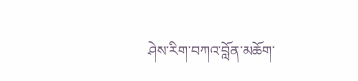ཤེས་རིག་བཀའ་བློན་མཆོག་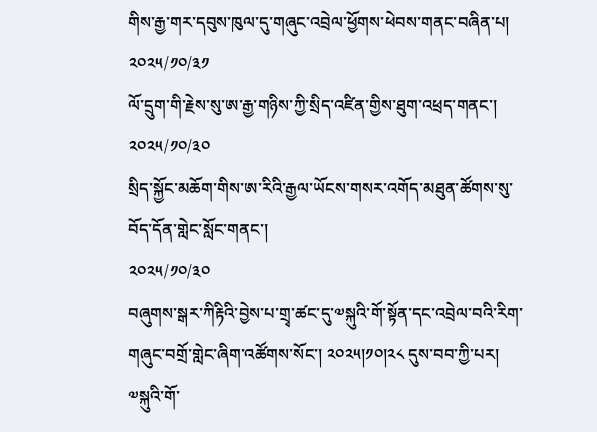གིས་རྒྱ་གར་དབུས་ཁུལ་དུ་གཞུང་འབྲེལ་ཕྱོགས་ཕེབས་གནང་བཞིན་པ།
༢༠༢༥/༡༠/༣༡
ལོ་དྲུག་གི་རྗེས་སུ་ཨ་རྒྱ་གཉིས་ཀྱི་སྲིད་འཛིན་གྱིས་ཐུག་འཕྲད་གནང་།
༢༠༢༥/༡༠/༣༠
སྲིད་སྐྱོང་མཆོག་གིས་ཨ་རིའི་རྒྱལ་ཡོངས་གསར་འགོད་མཐུན་ཚོགས་སུ་བོད་དོན་གླེང་སློང་གནང་།
༢༠༢༥/༡༠/༣༠
བཞུགས་སྒར་ཀིརྟིའི་བྱེས་པ་གྲྭ་ཚང་དུ་༧སྐུའི་གོ་སྟོན་དང་འབྲེལ་བའི་རིག་གཞུང་བགྲོ་གླེང་ཞིག་འཚོགས་སོང་། ༢༠༢༥།༡༠།༢༨ དུས་བབ་ཀྱི་པར།
༧སྐུའི་གོ་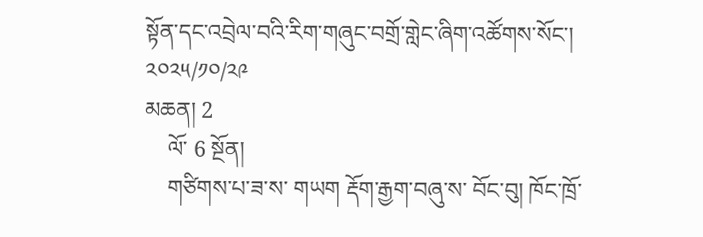སྟོན་དང་འབྲེལ་བའི་རིག་གཞུང་བགྲོ་གླེང་ཞིག་འཚོགས་སོང་།
༢༠༢༥/༡༠/༢༩
མཆན། 2
    ལོ་ 6 སྔོན།
    གཙིགས་པ་ཟ་ས་ གཡག རྡོག་རྒྱག་བཞུ་ས་ བོང་བུ། ཁོང་ཁྲོ་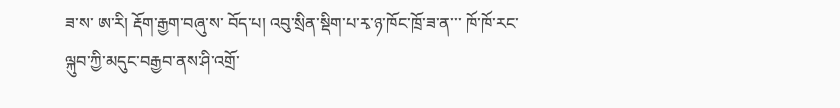ཟ་ས་ ཨ་རི། རྡོག་རྒྱག་བཞུ་ས་ བོད་པ། འབུ་སྲིན་སྡིག་པ་རྭ་ཉ་ཁོང་ཁྲོ་ཟ་ན་་་ ཁོ་ཁོ་རང་ལྐུབ་ཀྱི་མདུང་བརྒྱབ་ནས་ཤི་འགྲོ་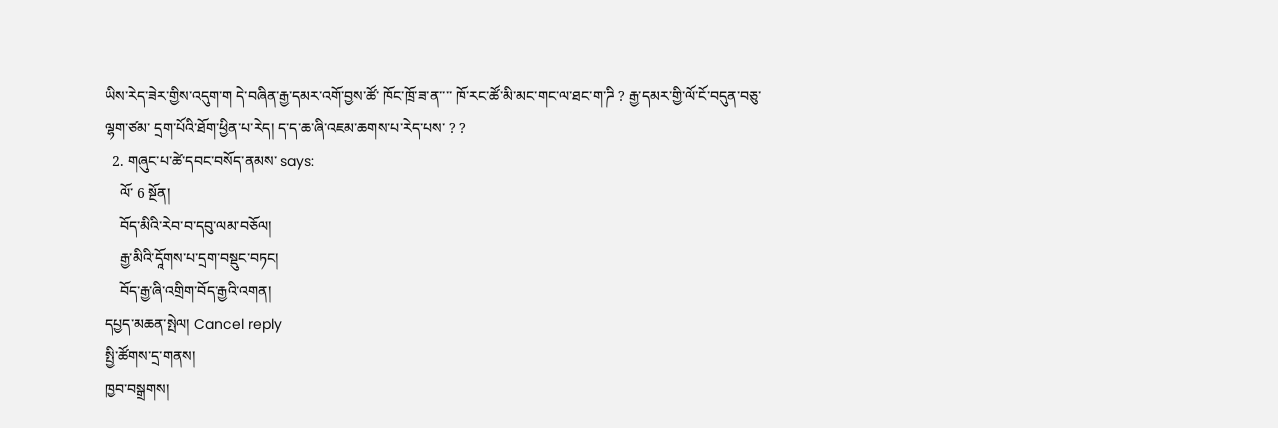ཡིས་རེད་ཟེར་གྱིས་འདུག་ག དེ་བཞིན་རྒྱ་དམར་འགོ་བྱས་ཚོ་ ཁོང་ཁྲོ་ཟ་ན་་་་ ཁོ་རང་ཚོ་མི་མང་གང་ལ་ཐང་ག་ཌི ? རྒྱ་དམར་གྱི་ལོ་ངོ་བདུན་བཅུ་ལྷག་ཙམ་ དྲག་པོའི་ཐོག་ཕྱིན་པ་རེད། ད་ད་ཆ་ཞི་འཇམ་ཆགས་པ་རེད་པས་ ? ?
  2. གཞུང་པ་ཚེ་དབང་བསོད་ནམས་ says:
    ལོ་ 6 སྔོན།
    བོད་མིའི་རེབ་བ་དབུ་ལམ་བཅོལ།
    རྒྱ་མིའི་དཱོགས་པ་དྲག་བསྡུང་བཏང།
    བོད་རྒྱ་ཞི་འགྲིག་བོད་རྒྱའི་འགན།
དཔྱད་མཆན་སྤེལ། Cancel reply
སྤྱི་ཚོགས་དྲ་གནས།
ཁྱབ་བསྒྲགས།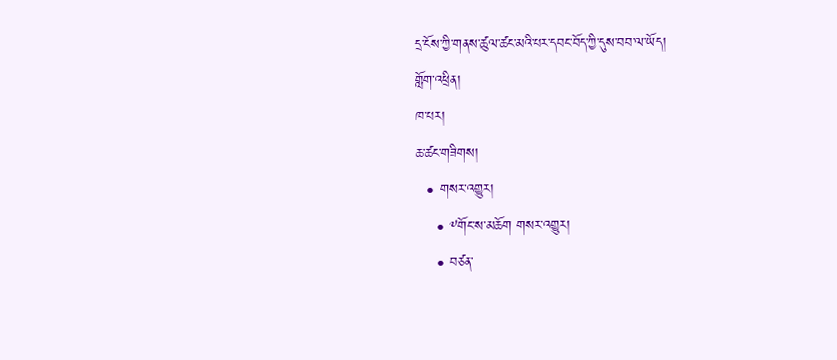དྲ་ངོས་ཀྱི་གནས་ཚུལ་ཚང་མའི་པར་དབང་བོད་ཀྱི་དུས་བབ་ལ་ཡོད།
གློག་འཕྲིན།
ཁ་པར།
ཆ་ཚང་གཟིགས།
  • གསར་འགྱུར།
    • ༸གོང་ས་མཆོག གསར་འགྱུར།
    • བཙན་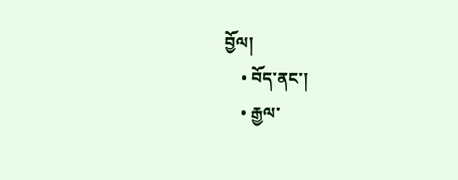བྱོལ།
    • བོད་ནང་།
    • རྒྱལ་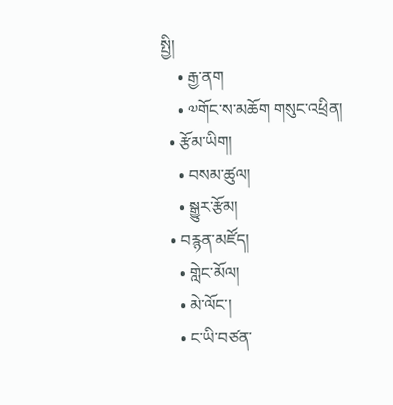སྤྱི།
    • རྒྱ་ནག
    • ༧གོང་ས་མཆོག གསུང་འཕྲིན།
  • རྩོམ་ཡིག།
    • བསམ་ཚུལ།
    • སྒྱུར་རྩོམ།
  • བརྙན་མཛོད།
    • གླེང་མོལ།
    • མེ་ལོང་།
    • ང་ཡི་བཙན་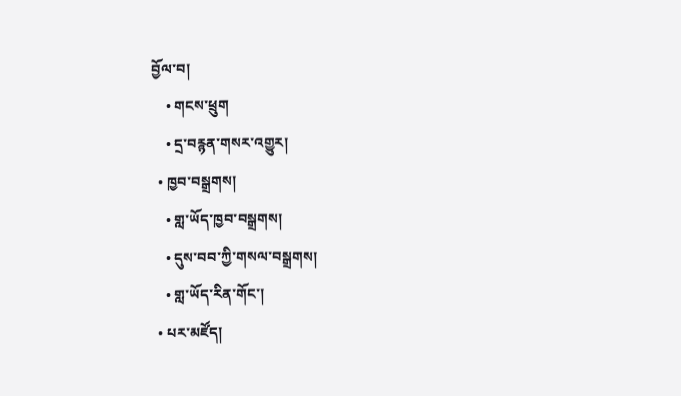བྱོལ་བ།
    • གངས་ཕྲུག
    • དྲ་བརྙན་གསར་འགྱུར།
  • ཁྱབ་བསྒྲགས།
    • གླ་ཡོད་ཁྱབ་བསྒྲགས།
    • དུས་བབ་ཀྱི་གསལ་བསྒྲགས།
    • གླ་ཡོད་རིན་གོང་།
  • པར་མཛོད།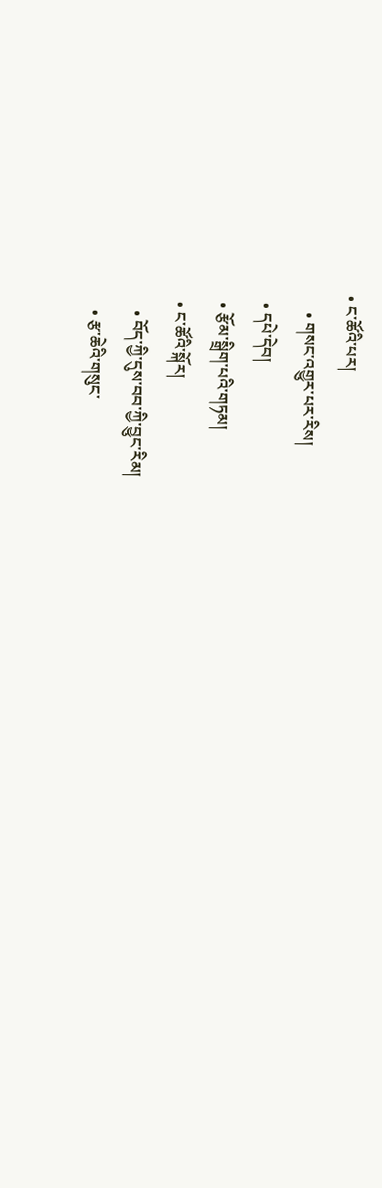• ང་ཚོའི་པར།
    • གསང་འགྱུར་པར་རིས།
  • དཔེ་དེབ།
  • རྩོམ་སྒྲིག་པའི་གཏམ།
  • ང་ཚོའི་སྐོར།
    • བོད་ཀྱི་དུས་བབ་ཀྱི་བྱུང་རིམ།
    • རྩ་ཆེའི་གསུང་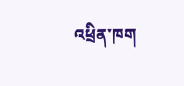འཕྲིན་ཁག